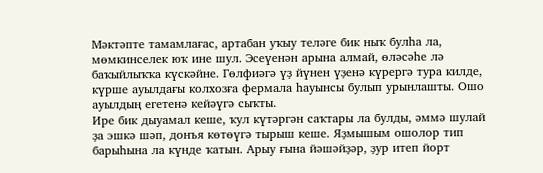Мәктәпте тамамлағас, артабан уҡыу теләге бик ныҡ булһа ла, мөмкинселек юҡ ине шул. Эсеүенән арына алмай, өләсәһе лә баҡыйлыҡҡа күскәйне. Гөлфиәгә үҙ йүнен үҙенә күрергә тура килде, күрше ауылдағы колхозға фермала һауынсы булып урынлашты. Ошо ауылдың егетенә кейәүгә сыҡты.
Ире бик дыуамал кеше, ҡул күтәргән саҡтары ла булды, әммә шулай ҙа эшкә шәп, донъя көтөүгә тырыш кеше. Яҙмышым ошолор тип барыһына ла күнде ҡатын. Арыу ғына йәшәйҙәр, ҙур итеп йорт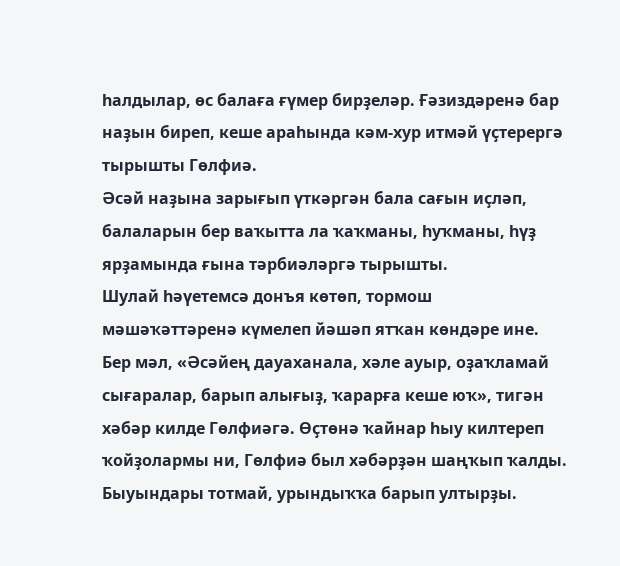һалдылар, өс балаға ғүмер бирҙеләр. Ғәзиздәренә бар наҙын биреп, кеше араһында кәм-хур итмәй үҫтерергә тырышты Гөлфиә.
Әсәй наҙына зарығып үткәргән бала сағын иҫләп, балаларын бер ваҡытта ла ҡаҡманы, һуҡманы, һүҙ ярҙамында ғына тәрбиәләргә тырышты.
Шулай һәүетемсә донъя көтөп, тормош мәшәҡәттәренә күмелеп йәшәп ятҡан көндәре ине. Бер мәл, «Әсәйең дауаханала, хәле ауыр, оҙаҡламай сығаралар, барып алығыҙ, ҡарарға кеше юҡ», тигән хәбәр килде Гөлфиәгә. Өҫтөнә ҡайнар һыу килтереп ҡойҙолармы ни, Гөлфиә был хәбәрҙән шаңҡып ҡалды. Быуындары тотмай, урындыҡҡа барып ултырҙы.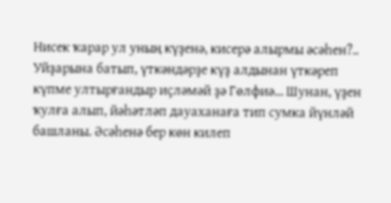Нисек ҡарар ул уның күҙенә, кисерә алырмы әсәһен?..
Уйҙарына батып, үткәндәрҙе күҙ алдынан үткәреп күпме ултырғандыр иҫләмәй ҙә Гөлфиә… Шунан, үҙен ҡулға алып, йәһәтләп дауаханаға тип сумка йүнләй башланы. Әсәһенә бер көн килеп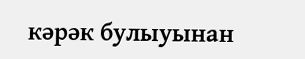кәрәк булыуынан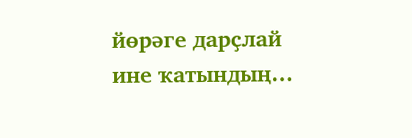йөрәге дарҫлай ине ҡатындың…